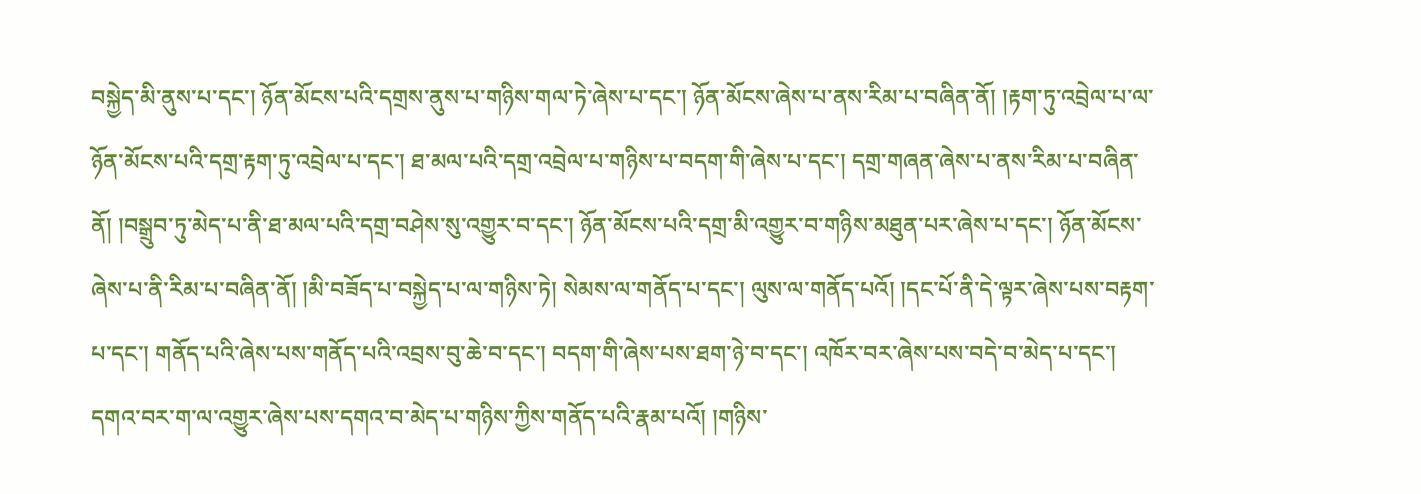བསྐྱེད་མི་ནུས་པ་དང་། ཉོན་མོངས་པའི་དགྲས་ནུས་པ་གཉིས་གལ་ཏེ་ཞེས་པ་དང་། ཉོན་མོངས་ཞེས་པ་ནས་རིམ་པ་བཞིན་ནོ། །རྟག་ཏུ་འབྲེལ་པ་ལ་ཉོན་མོངས་པའི་དགྲ་རྟག་ཏུ་འབྲེལ་པ་དང་། ཐ་མལ་པའི་དགྲ་འབྲེལ་པ་གཉིས་པ་བདག་གི་ཞེས་པ་དང་། དགྲ་གཞན་ཞེས་པ་ནས་རིམ་པ་བཞིན་ནོ། །བསྒྲུབ་ཏུ་མེད་པ་ནི་ཐ་མལ་པའི་དགྲ་བཤེས་སུ་འགྱུར་བ་དང་། ཉོན་མོངས་པའི་དགྲ་མི་འགྱུར་བ་གཉིས་མཐུན་པར་ཞེས་པ་དང་། ཉོན་མོངས་ཞེས་པ་ནི་རིམ་པ་བཞིན་ནོ། །མི་བཟོད་པ་བསྐྱེད་པ་ལ་གཉིས་ཏེ། སེམས་ལ་གནོད་པ་དང་། ལུས་ལ་གནོད་པའོ། །དང་པོ་ནི་དེ་ལྟར་ཞེས་པས་བརྟག་པ་དང་། གནོད་པའི་ཞེས་པས་གནོད་པའི་འབྲས་བུ་ཆེ་བ་དང་། བདག་གི་ཞེས་པས་ཐག་ཉེ་བ་དང་། འཁོར་བར་ཞེས་པས་བདེ་བ་མེད་པ་དང་། དགའ་བར་ག་ལ་འགྱུར་ཞེས་པས་དགའ་བ་མེད་པ་གཉིས་ཀྱིས་གནོད་པའི་རྣམ་པའོ། །གཉིས་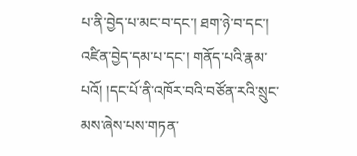པ་ནི་བྱེད་པ་མང་བ་དང་། ཐག་ཉེ་བ་དང་། འཛིན་བྱེད་དམ་པ་དང་། གནོད་པའི་རྣམ་པའོ། །དང་པོ་ནི་འཁོར་བའི་བཙོན་རའི་སྲུང་མས་ཞེས་པས་གཏན་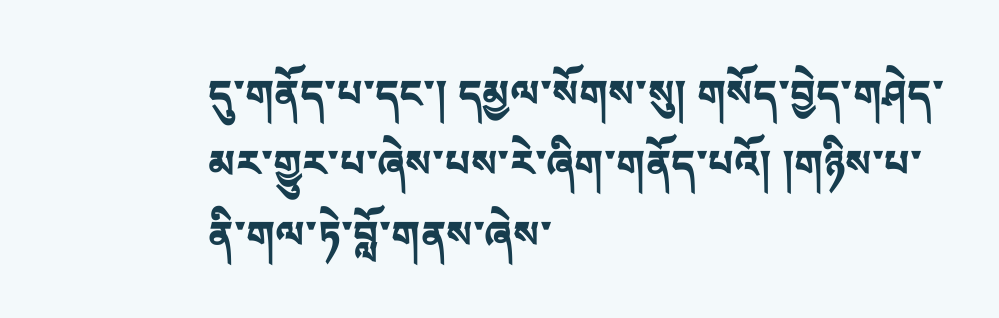དུ་གནོད་པ་དང་། དམྱལ་སོགས་སུ། གསོད་བྱེད་གཤེད་མར་གྱུར་པ་ཞེས་པས་རེ་ཞིག་གནོད་པའོ། །གཉིས་པ་ནི་གལ་ཏེ་བློ་གནས་ཞེས་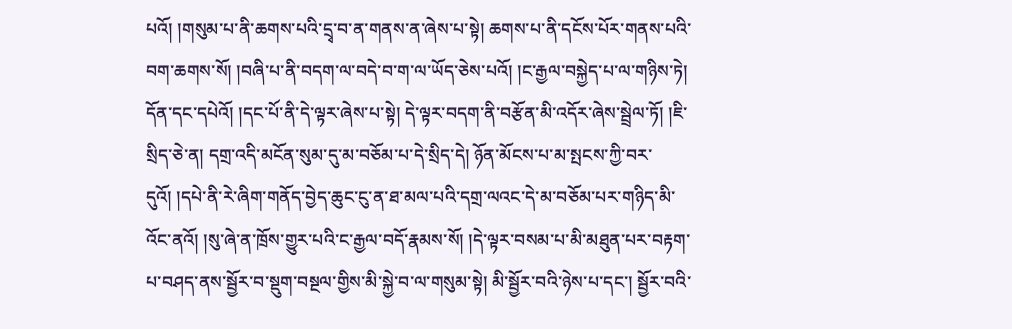པའོ། །གསུམ་པ་ནི་ཆགས་པའི་དྲྭ་བ་ན་གནས་ན་ཞེས་པ་སྟེ། ཆགས་པ་ནི་དངོས་པོར་གནས་པའི་བག་ཆགས་སོ། །བཞི་པ་ནི་བདག་ལ་བདེ་བ་ག་ལ་ཡོད་ཅེས་པའོ། །ང་རྒྱལ་བསྐྱེད་པ་ལ་གཉིས་ཏེ། དོན་དང་དཔེའོ། །དང་པོ་ནི་དེ་ལྟར་ཞེས་པ་སྟེ། དེ་ལྟར་བདག་ནི་བརྩོན་མི་འདོར་ཞེས་སྦྲེལ་ཏོ། །ཇི་སྲིད་ཅེ་ན། དགྲ་འདི་མངོན་སུམ་དུ་མ་བཅོམ་པ་དེ་སྲིད་དེ། ཉོན་མོངས་པ་མ་སྤངས་ཀྱི་བར་དུའོ། །དཔེ་ནི་རེ་ཞིག་གནོད་བྱེད་ཆུང་ངུ་ན་ཐ་མལ་པའི་དགྲ་ལའང་དེ་མ་བཅོམ་པར་གཉིད་མི་འོང་ནའོ། །སུ་ཞེ་ན་ཁྲོས་གྱུར་པའི་ང་རྒྱལ་བདོ་རྣམས་སོ། །དེ་ལྟར་བསམ་པ་མི་མཐུན་པར་བརྟག་པ་བཤད་ནས་སྦྱོར་བ་སྡུག་བསྔལ་གྱིས་མི་སྐྱེ་བ་ལ་གསུམ་སྟེ། མི་སྦྱོར་བའི་ཉེས་པ་དང་། སྦྱོར་བའི་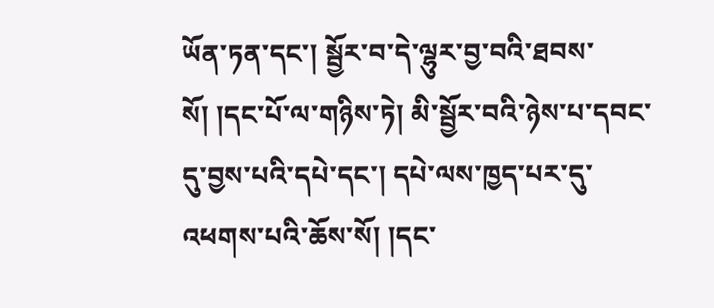ཡོན་ཏན་དང་། སྦྱོར་བ་དེ་ལྷུར་བྱ་བའི་ཐབས་སོ། །དང་པོ་ལ་གཉིས་ཏེ། མི་སྦྱོར་བའི་ཉེས་པ་དབང་དུ་བྱས་པའི་དཔེ་དང་། དཔེ་ལས་ཁྱད་པར་དུ་འཕགས་པའི་ཆོས་སོ། །དང་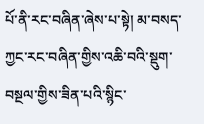པོ་ནི་རང་བཞིན་ཞེས་པ་སྟེ། མ་བསད་ཀྱང་རང་བཞིན་གྱིས་འཆི་བའི་སྡུག་བསྔལ་གྱིས་ཟིན་པའི་སྙིང་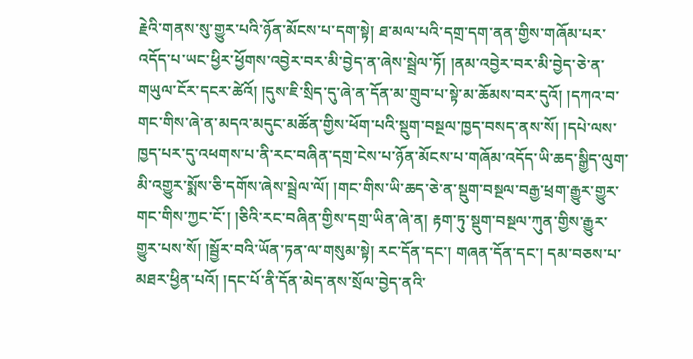རྗེའི་གནས་སུ་གྱུར་པའི་ཉོན་མོངས་པ་དག་སྟེ། ཐ་མལ་པའི་དགྲ་དག་ནན་གྱིས་གཞོམ་པར་འདོད་པ་ཡང་ཕྱིར་ཕྱོགས་འབྱེར་བར་མི་བྱེད་ན་ཞེས་སྦྲེལ་ཏོ། །ནམ་འབྱེར་བར་མི་བྱེད་ཅེ་ན་གཡུལ་ངོར་དངར་ཚེའོ། །དུས་ཇི་སྲིད་དུ་ཞེ་ན་དོན་མ་གྲུབ་པ་སྟེ་མ་ཆོམས་བར་དུའོ། །དཀའ་བ་གང་གིས་ཞེ་ན་མདའ་མདུང་མཚོན་གྱིས་ཕོག་པའི་སྡུག་བསྔལ་ཁྱད་བསད་ནས་སོ། །དཔེ་ལས་ཁྱད་པར་དུ་འཕགས་པ་ནི་རང་བཞིན་དགྲ་ངེས་པ་ཉོན་མོངས་པ་གཞོམ་འདོད་ཡི་ཆད་སྒྱིད་ལུག་མི་འགྱུར་སྨོས་ཅི་དགོས་ཞེས་སྦྲེལ་ལོ། །གང་གིས་ཡི་ཆད་ཅེ་ན་སྡུག་བསྔལ་བརྒྱ་ཕྲག་རྒྱུར་གྱུར་གང་གིས་ཀྱང་ངོ་། །ཅིའི་རང་བཞིན་གྱིས་དགྲ་ཡིན་ཞེ་ན། རྟག་ཏུ་སྡུག་བསྔལ་ཀུན་གྱིས་རྒྱུར་གྱུར་པས་སོ། །སྦྱོར་བའི་ཡོན་ཏན་ལ་གསུམ་སྟེ། རང་དོན་དང་། གཞན་དོན་དང་། དམ་བཅས་པ་མཐར་ཕྱིན་པའོ། །དང་པོ་ནི་དོན་མེད་ནས་སྲོལ་བྱེད་ནའི་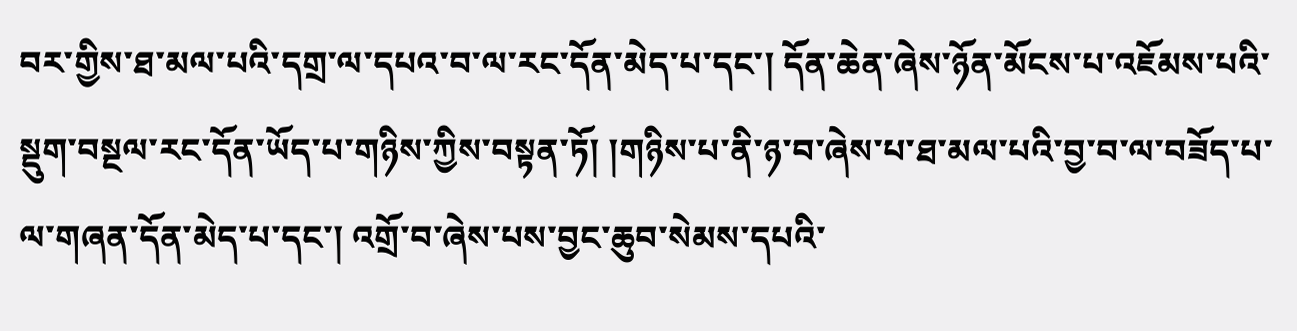བར་གྱིས་ཐ་མལ་པའི་དགྲ་ལ་དཔའ་བ་ལ་རང་དོན་མེད་པ་དང་། དོན་ཆེན་ཞེས་ཉོན་མོངས་པ་འཇོམས་པའི་སྡུག་བསྔལ་རང་དོན་ཡོད་པ་གཉིས་ཀྱིས་བསྟན་ཏོ། །གཉིས་པ་ནི་ཉ་བ་ཞེས་པ་ཐ་མལ་པའི་བྱ་བ་ལ་བཟོད་པ་ལ་གཞན་དོན་མེད་པ་དང་། འགྲོ་བ་ཞེས་པས་བྱང་ཆུབ་སེམས་དཔའི་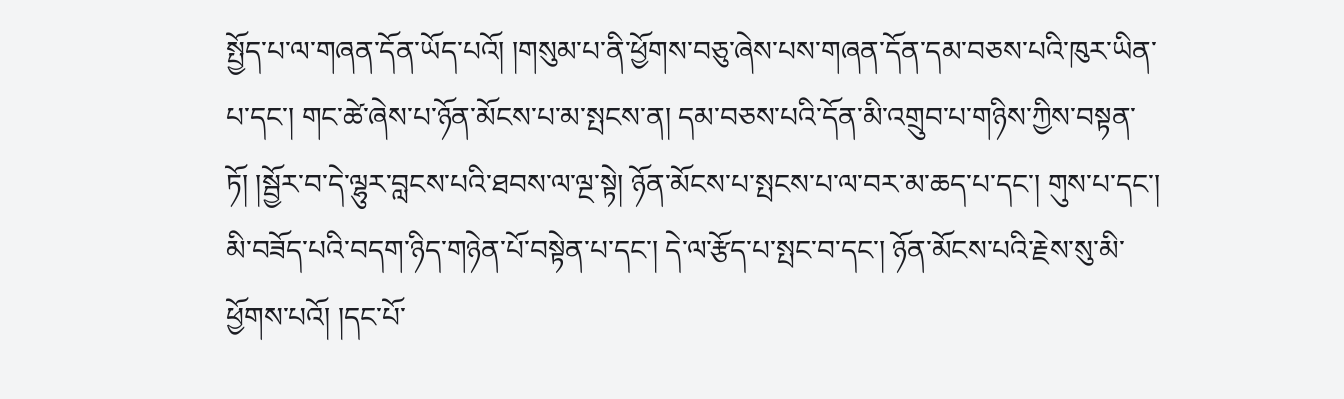སྤྱོད་པ་ལ་གཞན་དོན་ཡོད་པའོ། །གསུམ་པ་ནི་ཕྱོགས་བཅུ་ཞེས་པས་གཞན་དོན་དམ་བཅས་པའི་ཁུར་ཡིན་པ་དང་། གང་ཚེ་ཞེས་པ་ཉོན་མོངས་པ་མ་སྤངས་ན། དམ་བཅས་པའི་དོན་མི་འགྲུབ་པ་གཉིས་ཀྱིས་བསྟན་ཏོ། །སྦྱོར་བ་དེ་ལྷུར་བླངས་པའི་ཐབས་ལ་ལྔ་སྟེ། ཉོན་མོངས་པ་སྤངས་པ་ལ་བར་མ་ཆད་པ་དང་། གུས་པ་དང་། མི་བཟོད་པའི་བདག་ཉིད་གཉེན་པོ་བསྟེན་པ་དང་། དེ་ལ་རྩོད་པ་སྤང་བ་དང་། ཉོན་མོངས་པའི་རྗེས་སུ་མི་ཕྱོགས་པའོ། །དང་པོ་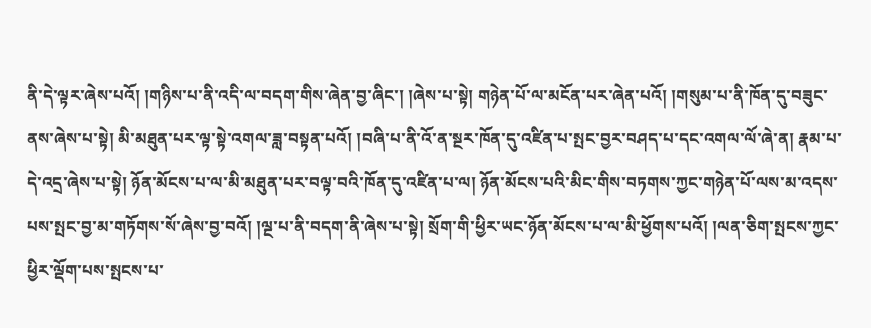ནི་དེ་ལྟར་ཞེས་པའོ། །གཉིས་པ་ནི་འདི་ལ་བདག་གིས་ཞེན་བྱ་ཞིང་། །ཞེས་པ་སྟེ། གཉེན་པོ་ལ་མངོན་པར་ཞེན་པའོ། །གསུམ་པ་ནི་ཁོན་དུ་བཟུང་ནས་ཞེས་པ་སྟེ། མི་མཐུན་པར་ལྟ་སྟེ་འགལ་ཟླ་བསྟན་པའོ། །བཞི་པ་ནི་འོ་ན་སྔར་ཁོན་དུ་འཛིན་པ་སྤང་བྱར་བཤད་པ་དང་འགལ་ལོ་ཞེ་ན། རྣམ་པ་དེ་འདྲ་ཞེས་པ་སྟེ། ཉོན་མོངས་པ་ལ་མི་མཐུན་པར་བལྟ་བའི་ཁོན་དུ་འཛིན་པ་ལ། ཉོན་མོངས་པའི་མིང་གིས་བཏགས་ཀྱང་གཉེན་པོ་ལས་མ་འདས་པས་སྤང་བྱ་མ་གཏོགས་སོ་ཞེས་བྱ་བའོ། །ལྔ་པ་ནི་བདག་ནི་ཞེས་པ་སྟེ། སྲོག་གི་ཕྱིར་ཡང་ཉོན་མོངས་པ་ལ་མི་ཕྱོགས་པའོ། །ལན་ཅིག་སྤངས་ཀྱང་ཕྱིར་ལྡོག་པས་སྤངས་པ་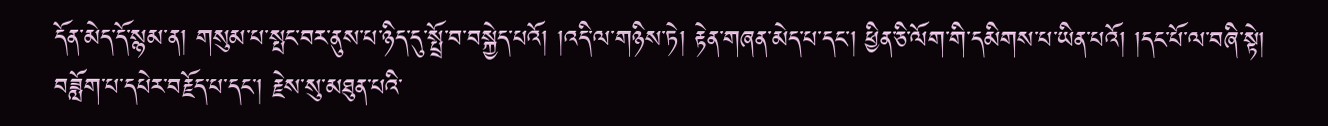དོན་མེད་དོ་སྙམ་ན། གསུམ་པ་སྤང་བར་ནུས་པ་ཉིད་དུ་སྤྲོ་བ་བསྐྱེད་པའོ། །འདི་ལ་གཉིས་ཏེ། རྟེན་གཞན་མེད་པ་དང་། ཕྱིན་ཅི་ལོག་གི་དམིགས་པ་ཡིན་པའོ། །དང་པོ་ལ་བཞི་སྟེ། བཟློག་པ་དཔེར་བརྗོད་པ་དང་། རྗེས་སུ་མཐུན་པའི་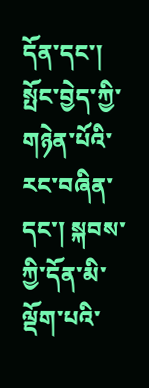དོན་དང་། སྤོང་བྱེད་ཀྱི་གཉེན་པོའི་རང་བཞིན་དང་། སྐབས་ཀྱི་དོན་མི་ལྡོག་པའི་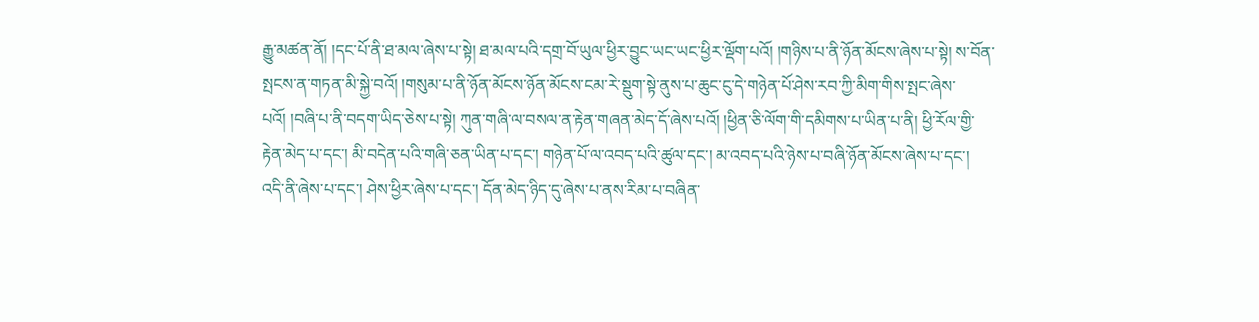རྒྱུ་མཚན་ནོ། །དང་པོ་ནི་ཐ་མལ་ཞེས་པ་སྟེ། ཐ་མལ་པའི་དགྲ་བོ་ཡུལ་ཕྱིར་བྱུང་ཡང་ཡང་ཕྱིར་ལྡོག་པའོ། །གཉིས་པ་ནི་ཉོན་མོངས་ཞེས་པ་སྟེ། ས་བོན་སྤངས་ན་གཏན་མི་སྐྱེ་བའོ། །གསུམ་པ་ནི་ཉོན་མོངས་ཉོན་མོངས་ངམ་རེ་སྡུག་སྟེ་ནུས་པ་ཆུང་ངུ་དེ་གཉེན་པོ་ཤེས་རབ་ཀྱི་མིག་གིས་སྤང་ཞེས་པའོ། །བཞི་པ་ནི་བདག་ཡིད་ཅེས་པ་སྟེ། ཀུན་གཞི་ལ་བསལ་ན་རྟེན་གཞན་མེད་དོ་ཞེས་པའོ། །ཕྱིན་ཅི་ལོག་གི་དམིགས་པ་ཡིན་པ་ནི། ཕྱི་རོལ་གྱི་རྟེན་མེད་པ་དང་། མི་བདེན་པའི་གཞི་ཅན་ཡིན་པ་དང་། གཉེན་པོ་ལ་འབད་པའི་ཚུལ་དང་། མ་འབད་པའི་ཉེས་པ་བཞི་ཉོན་མོངས་ཞེས་པ་དང་། འདི་ནི་ཞེས་པ་དང་། ཤེས་ཕྱིར་ཞེས་པ་དང་། དོན་མེད་ཉིད་དུ་ཞེས་པ་ནས་རིམ་པ་བཞིན་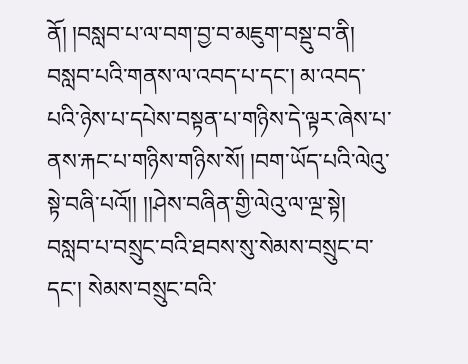ནོ། །བསླབ་པ་ལ་བག་བྱ་བ་མཇུག་བསྡུ་བ་ནི། བསླབ་པའི་གནས་ལ་འབད་པ་དང་། མ་འབད་པའི་ཉེས་པ་དཔེས་བསྟན་པ་གཉིས་དེ་ལྟར་ཞེས་པ་ནས་རྐང་པ་གཉིས་གཉིས་སོ། །བག་ཡོད་པའི་ལེའུ་སྟེ་བཞི་པའོ།། །།ཤེས་བཞིན་གྱི་ལེའུ་ལ་ལྔ་སྟེ། བསླབ་པ་བསྲུང་བའི་ཐབས་སུ་སེམས་བསྲུང་བ་དང་། སེམས་བསྲུང་བའི་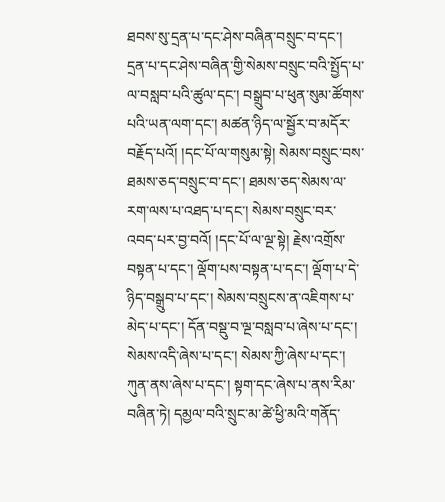ཐབས་སུ་དྲན་པ་དང་ཤེས་བཞིན་བསྲུང་བ་དང་། དྲན་པ་དང་ཤེས་བཞིན་གྱི་སེམས་བསྲུང་བའི་སྤྱོད་པ་ལ་བསླབ་པའི་ཚུལ་དང་། བསྒྲུབ་པ་ཕུན་སུམ་ཚོགས་པའི་ཡན་ལག་དང་། མཚན་ཉིད་ལ་སྦྱོར་བ་མདོར་བརྗོད་པའོ། །དང་པོ་ལ་གསུམ་སྟེ། སེམས་བསྲུང་བས་ཐམས་ཅད་བསྲུང་བ་དང་། ཐམས་ཅད་སེམས་ལ་རག་ལས་པ་འཐད་པ་དང་། སེམས་བསྲུང་བར་འབད་པར་བྱ་བའོ། །དང་པོ་ལ་ལྔ་སྟེ། རྗེས་འགྲོས་བསྟན་པ་དང་། ལྡོག་པས་བསྟན་པ་དང་། ལྡོག་པ་དེ་ཉིད་བསྒྲུབ་པ་དང་། སེམས་བསྲུངས་ན་འཇིགས་པ་མེད་པ་དང་། དོན་བསྡུ་བ་ལྔ་བསླབ་པ་ཞེས་པ་དང་། སེམས་འདི་ཞེས་པ་དང་། སེམས་ཀྱི་ཞེས་པ་དང་། ཀུན་ནས་ཞེས་པ་དང་། སྟག་དང་ཞེས་པ་ནས་རིམ་བཞིན་ཏེ། དམྱལ་བའི་སྲུང་མ་ཚེ་ཕྱི་མའི་གནོད་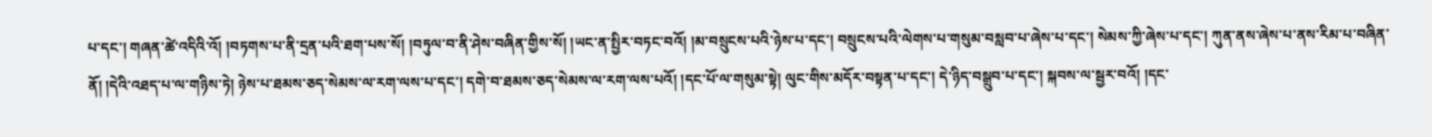པ་དང་། གཞན་ཚེ་འདིའི་འོ། །བཏགས་པ་ནི་དྲན་པའི་ཐག་པས་སོ། །བཏུལ་བ་ནི་ཤེས་བཞིན་གྱིས་སོ། །ཡང་ན་སྤྱིར་བཏང་བའོ། །མ་བསྲུངས་པའི་ཉེས་པ་དང་། བསྲུངས་པའི་ལེགས་པ་གསུམ་བསླབ་པ་ཞེས་པ་དང་། སེམས་ཀྱི་ཞེས་པ་དང་། ཀུན་ནས་ཞེས་པ་ནས་རིམ་པ་བཞིན་ནོ། །དེའི་འཐད་པ་ལ་གཉིས་ཏེ། ཉེས་པ་ཐམས་ཅད་སེམས་ལ་རག་ལས་པ་དང་། དགེ་བ་ཐམས་ཅད་སེམས་ལ་རག་ལས་པའོ། །དང་པོ་ལ་གསུམ་སྟེ། ལུང་གིས་མདོར་བསྟན་པ་དང་། དེ་ཉིད་བསྒྲུབ་པ་དང་། སྐབས་ལ་སྦྱར་བའོ། །དང་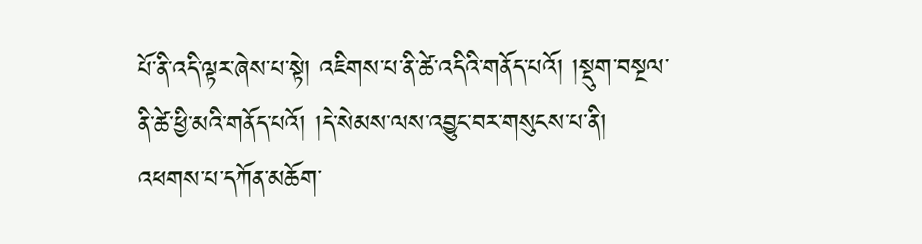པོ་ནི་འདི་ལྟར་ཞེས་པ་སྟེ། འཇིགས་པ་ནི་ཚེ་འདིའི་གནོད་པའོ། །སྡུག་བསྔལ་ནི་ཚེ་ཕྱི་མའི་གནོད་པའོ། །དེ་སེམས་ལས་འབྱུང་བར་གསུངས་པ་ནི། འཕགས་པ་དཀོན་མཆོག་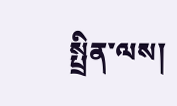སྤྲིན་ལས།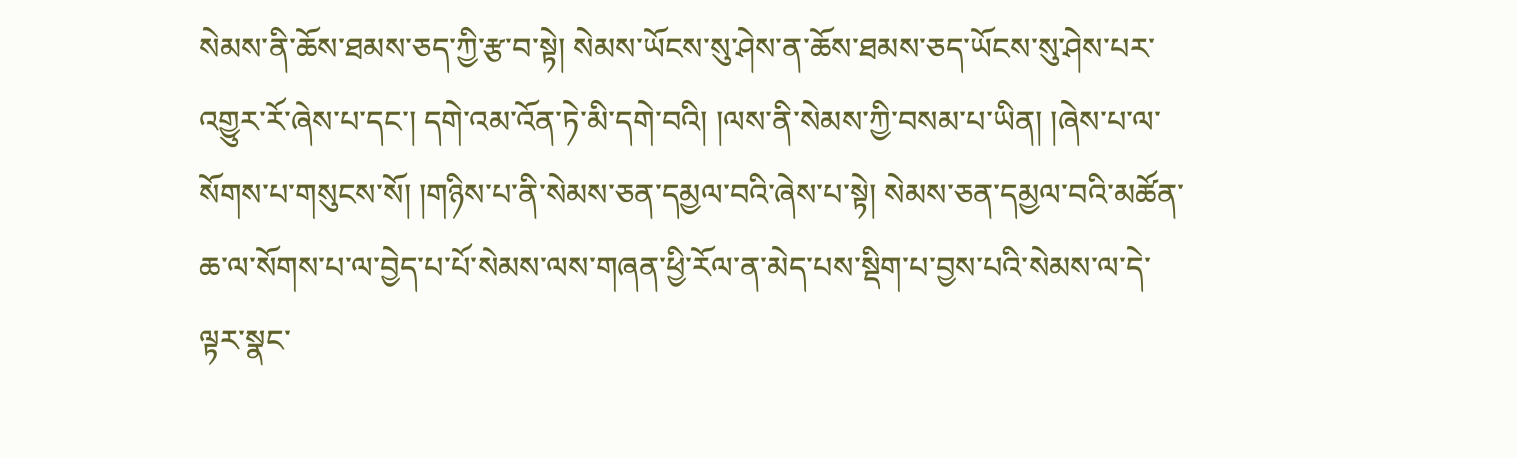སེམས་ནི་ཆོས་ཐམས་ཅད་ཀྱི་རྩ་བ་སྟེ། སེམས་ཡོངས་སུ་ཤེས་ན་ཆོས་ཐམས་ཅད་ཡོངས་སུ་ཤེས་པར་འགྱུར་རོ་ཞེས་པ་དང་། དགེ་འམ་འོན་ཏེ་མི་དགེ་བའི། །ལས་ནི་སེམས་ཀྱི་བསམ་པ་ཡིན། །ཞེས་པ་ལ་སོགས་པ་གསུངས་སོ། །གཉིས་པ་ནི་སེམས་ཅན་དམྱལ་བའི་ཞེས་པ་སྟེ། སེམས་ཅན་དམྱལ་བའི་མཚོན་ཆ་ལ་སོགས་པ་ལ་བྱེད་པ་པོ་སེམས་ལས་གཞན་ཕྱི་རོལ་ན་མེད་པས་སྡིག་པ་བྱས་པའི་སེམས་ལ་དེ་ལྟར་སྣང་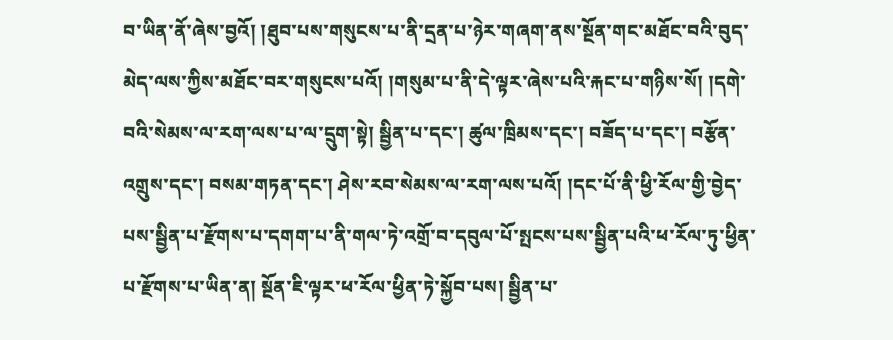བ་ཡིན་ནོ་ཞེས་བྱའོ། །ཐུབ་པས་གསུངས་པ་ནི་དྲན་པ་ཉེར་གཞག་ནས་སྔོན་གང་མཐོང་བའི་བུད་མེད་ལས་ཀྱིས་མཐོང་བར་གསུངས་པའོ། །གསུམ་པ་ནི་དེ་ལྟར་ཞེས་པའི་རྐང་པ་གཉིས་སོ། །དགེ་བའི་སེམས་ལ་རག་ལས་པ་ལ་དྲུག་སྟེ། སྦྱིན་པ་དང་། ཚུལ་ཁྲིམས་དང་། བཟོད་པ་དང་། བརྩོན་འགྲུས་དང་། བསམ་གཏན་དང་། ཤེས་རབ་སེམས་ལ་རག་ལས་པའོ། །དང་པོ་ནི་ཕྱི་རོལ་གྱི་བྱེད་པས་སྦྱིན་པ་རྫོགས་པ་དགག་པ་ནི་གལ་ཏེ་འགྲོ་བ་དབུལ་པོ་སྤངས་པས་སྦྱིན་པའི་ཕ་རོལ་ཏུ་ཕྱིན་པ་རྫོགས་པ་ཡིན་ན། སྔོན་ཇི་ལྟར་ཕ་རོལ་ཕྱིན་ཏེ་སྐྱོབ་པས། སྦྱིན་པ་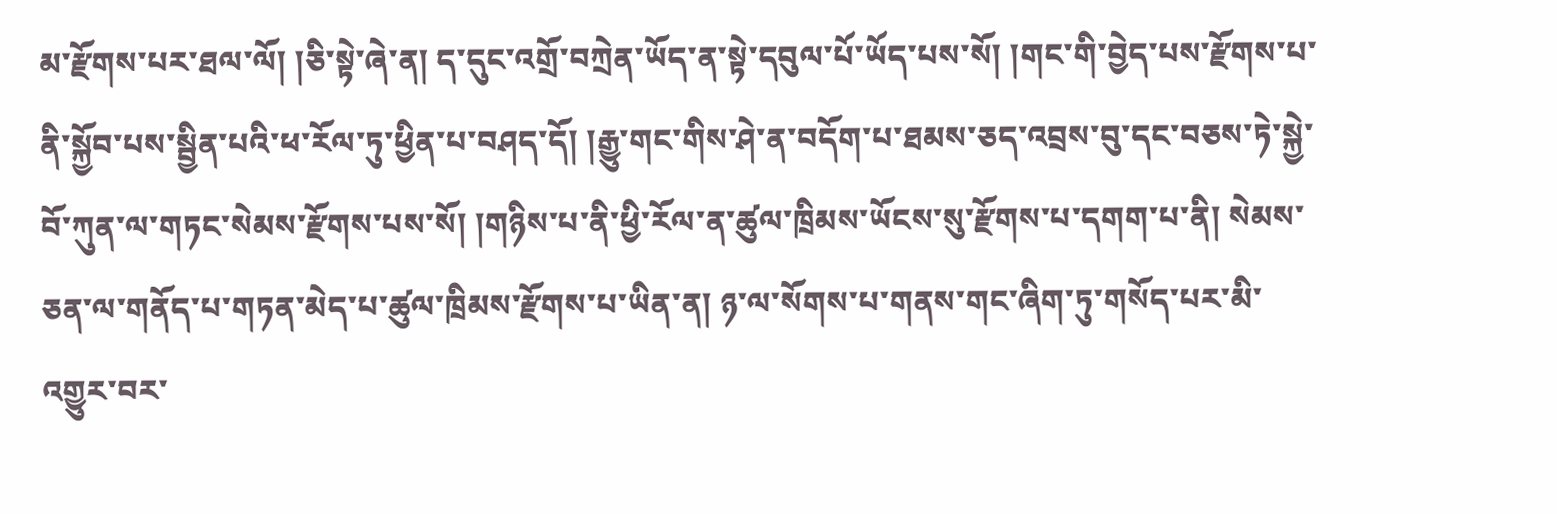མ་རྫོགས་པར་ཐལ་ལོ། །ཅི་སྟེ་ཞེ་ན། ད་དུང་འགྲོ་བཀྲེན་ཡོད་ན་སྟེ་དབུལ་པོ་ཡོད་པས་སོ། །གང་གི་བྱེད་པས་རྫོགས་པ་ནི་སྐྱོབ་པས་སྦྱིན་པའི་ཕ་རོལ་ཏུ་ཕྱིན་པ་བཤད་དོ། །རྒྱུ་གང་གིས་ཤེ་ན་བདོག་པ་ཐམས་ཅད་འབྲས་བུ་དང་བཅས་ཏེ་སྐྱེ་བོ་ཀུན་ལ་གཏང་སེམས་རྫོགས་པས་སོ། །གཉིས་པ་ནི་ཕྱི་རོལ་ན་ཚུལ་ཁྲིམས་ཡོངས་སུ་རྫོགས་པ་དགག་པ་ནི། སེམས་ཅན་ལ་གནོད་པ་གཏན་མེད་པ་ཚུལ་ཁྲིམས་རྫོགས་པ་ཡིན་ན། ཉ་ལ་སོགས་པ་གནས་གང་ཞིག་ཏུ་གསོད་པར་མི་འགྱུར་བར་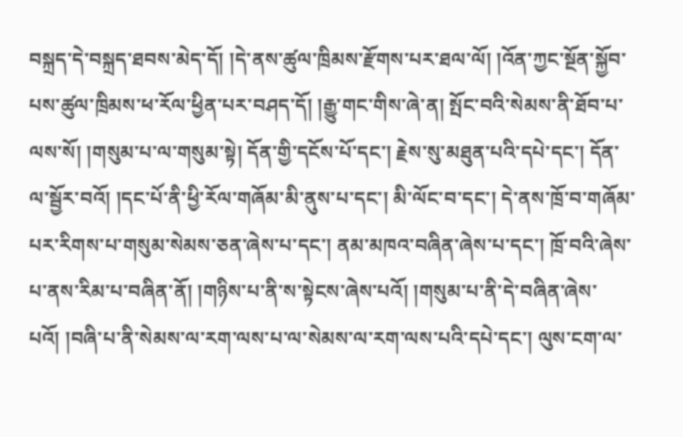བསྐྲད་དེ་བསྐྲད་ཐབས་མེད་དོ། །དེ་ནས་ཚུལ་ཁྲིམས་རྫོགས་པར་ཐལ་ལོ། །འོན་ཀྱང་སྔོན་སྐྱོབ་པས་ཚུལ་ཁྲིམས་ཕ་རོལ་ཕྱིན་པར་བཤད་དོ། །རྒྱུ་གང་གིས་ཞེ་ན། སྤོང་བའི་སེམས་ནི་ཐོབ་པ་ལས་སོ། །གསུམ་པ་ལ་གསུམ་སྟེ། དོན་གྱི་དངོས་པོ་དང་། རྗེས་སུ་མཐུན་པའི་དཔེ་དང་། དོན་ལ་སྦྱོར་བའོ། །དང་པོ་ནི་ཕྱི་རོལ་གཞོམ་མི་ནུས་པ་དང་། མི་ལོང་བ་དང་། དེ་ནས་ཁྲོ་བ་གཞོམ་པར་རིགས་པ་གསུམ་སེམས་ཅན་ཞེས་པ་དང་། ནམ་མཁའ་བཞིན་ཞེས་པ་དང་། ཁྲོ་བའི་ཞེས་པ་ནས་རིམ་པ་བཞིན་ནོ། །གཉིས་པ་ནི་ས་སྟེངས་ཞེས་པའོ། །གསུམ་པ་ནི་དེ་བཞིན་ཞེས་པའོ། །བཞི་པ་ནི་སེམས་ལ་རག་ལས་པ་ལ་སེམས་ལ་རག་ལས་པའི་དཔེ་དང་། ལུས་ངག་ལ་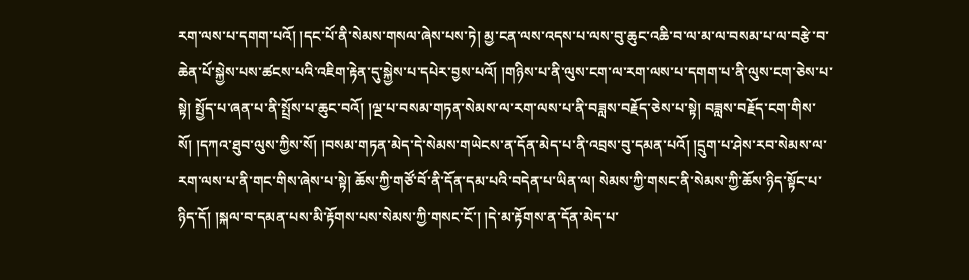རག་ལས་པ་དགག་པའོ། །དང་པོ་ནི་སེམས་གསལ་ཞེས་པས་ཏེ། མྱ་ངན་ལས་འདས་པ་ལས་བུ་ཆུང་འཆི་བ་ལ་མ་ལ་བསམ་པ་ལ་བརྩེ་བ་ཆེན་པོ་སྐྱེས་པས་ཚངས་པའི་འཇིག་རྟེན་དུ་སྐྱེས་པ་དཔེར་བྱས་པའོ། །གཉིས་པ་ནི་ལུས་ངག་ལ་རག་ལས་པ་དགག་པ་ནི་ལུས་ངག་ཅེས་པ་སྟེ། སྤྱོད་པ་ཞན་པ་ནི་སྤྲོས་པ་ཆུང་བའོ། །ལྔ་པ་བསམ་གཏན་སེམས་ལ་རག་ལས་པ་ནི་བཟླས་བརྗོད་ཅེས་པ་སྟེ། བཟླས་བརྗོད་ངག་གིས་སོ། །དཀའ་ཐུབ་ལུས་ཀྱིས་སོ། །བསམ་གཏན་མེད་དེ་སེམས་གཡེངས་ན་དོན་མེད་པ་ནི་འབྲས་བུ་དམན་པའོ། །དྲུག་པ་ཤེས་རབ་སེམས་ལ་རག་ལས་པ་ནི་གང་གིས་ཞེས་པ་སྟེ། ཆོས་ཀྱི་གཙོ་བོ་ནི་དོན་དམ་པའི་བདེན་པ་ཡིན་ལ། སེམས་ཀྱི་གསང་ནི་སེམས་ཀྱི་ཆོས་ཉིད་སྟོང་པ་ཉིད་དོ། །སྐལ་བ་དམན་པས་མི་རྟོགས་པས་སེམས་ཀྱི་གསང་ངོ་། །དེ་མ་རྟོགས་ན་དོན་མེད་པ་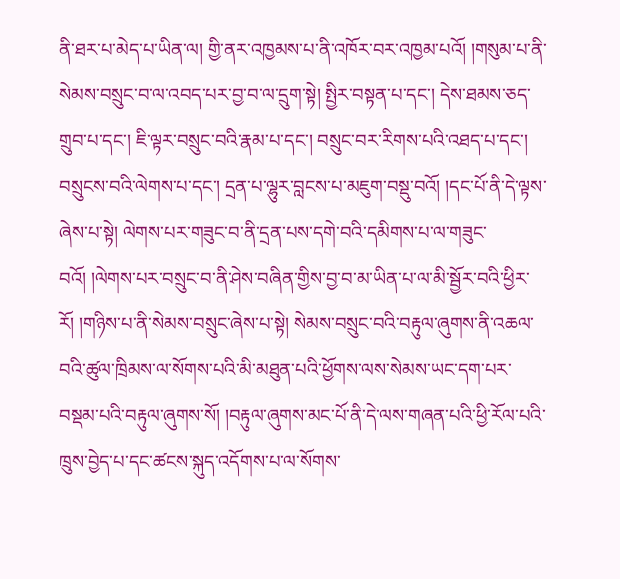ནི་ཐར་པ་མེད་པ་ཡིན་ལ། གྱི་ནར་འཁྱམས་པ་ནི་འཁོར་བར་འཁྱམ་པའོ། །གསུམ་པ་ནི་སེམས་བསྲུང་བ་ལ་འབད་པར་བྱ་བ་ལ་དྲུག་སྟེ། སྤྱིར་བསྟན་པ་དང་། དེས་ཐམས་ཅད་གྲུབ་པ་དང་། ཇི་ལྟར་བསྲུང་བའི་རྣམ་པ་དང་། བསྲུང་བར་རིགས་པའི་འཐད་པ་དང་། བསྲུངས་བའི་ལེགས་པ་དང་། དྲན་པ་ལྷུར་བླངས་པ་མཇུག་བསྡུ་བའོ། །དང་པོ་ནི་དེ་ལྟས་ཞེས་པ་སྟེ། ལེགས་པར་གཟུང་བ་ནི་དྲན་པས་དགེ་བའི་དམིགས་པ་ལ་གཟུང་བའོ། །ལེགས་པར་བསྲུང་བ་ནི་ཤེས་བཞིན་གྱིས་བྱ་བ་མ་ཡིན་པ་ལ་མི་སྦྱོར་བའི་ཕྱིར་རོ། །གཉིས་པ་ནི་སེམས་བསྲུང་ཞེས་པ་སྟེ། སེམས་བསྲུང་བའི་བརྟུལ་ཞུགས་ནི་འཆལ་བའི་ཚུལ་ཁྲིམས་ལ་སོགས་པའི་མི་མཐུན་པའི་ཕྱོགས་ལས་སེམས་ཡང་དག་པར་བསྡམ་པའི་བརྟུལ་ཞུགས་སོ། །བརྟུལ་ཞུགས་མང་པོ་ནི་དེ་ལས་གཞན་པའི་ཕྱི་རོལ་པའི་ཁྲུས་བྱེད་པ་དང་ཚངས་སྐུད་འདོགས་པ་ལ་སོགས་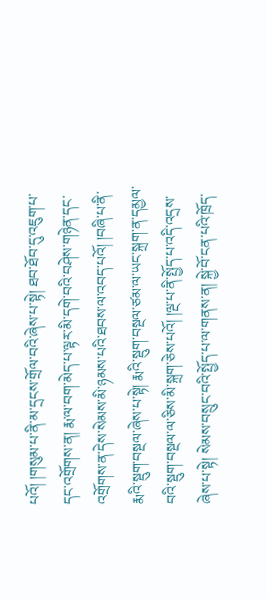པའོ། །གསུམ་པ་ནི་མ་དྲངས་གྲོལ་བའི་ཞེས་པ་སྟེ། ཐབ་ཐོབ་དུ་འཇུག་པ་དང་འགྲོགས་ན། རྨ་ལ་བག་མེད་པ་ལྟར་མི་དགེ་བའི་བཤེས་གཉེན་དང་འགྲོགས་ན་དེས་སེམས་མི་ཉམས་པའི་ཐབས་ལ་འབད་པའོ། །བཞི་པ་ནི་རྨའི་སྡུག་བསྔལ་ཞེས་པ་སྟེ། རྨའི་སྡུག་བསྔལ་ཙམ་ལ་ཡང་སྐྲག་ན་དམྱལ་བའི་སྡུག་བསྔལ་ལ་ཅིས་མི་སྐྲག་ཅེས་པའོ། །ལྔ་པ་ནི་སྤྱོད་པ་འདི་འདྲས་ཞེས་པ་སྟེ། སེམས་བསྲུང་བའི་སྤྱོད་པ་ལ་གནས་ན། སྐྱེ་བོ་ངན་པའི་ཁྲོད་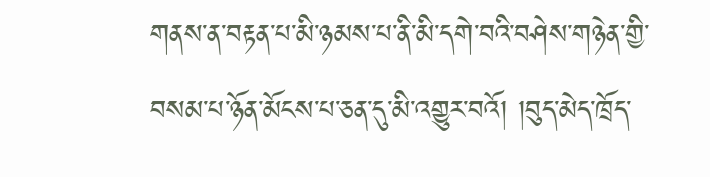གནས་ན་བརྟན་པ་མི་ཉམས་པ་ནི་མི་དགེ་བའི་བཤེས་གཉེན་གྱི་བསམ་པ་ཉོན་མོངས་པ་ཅན་དུ་མི་འགྱུར་བའོ། །བུད་མེད་ཁྲོད་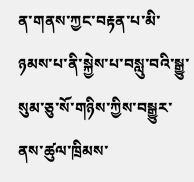ན་གནས་ཀྱང་བརྟན་པ་མི་ཉམས་པ་ནི་སྐྱེས་པ་བསླུ་བའི་སྒྱུ་སུམ་ཅུ་སོ་གཉིས་ཀྱིས་བསྒྱུར་ནས་ཚུལ་ཁྲིམས་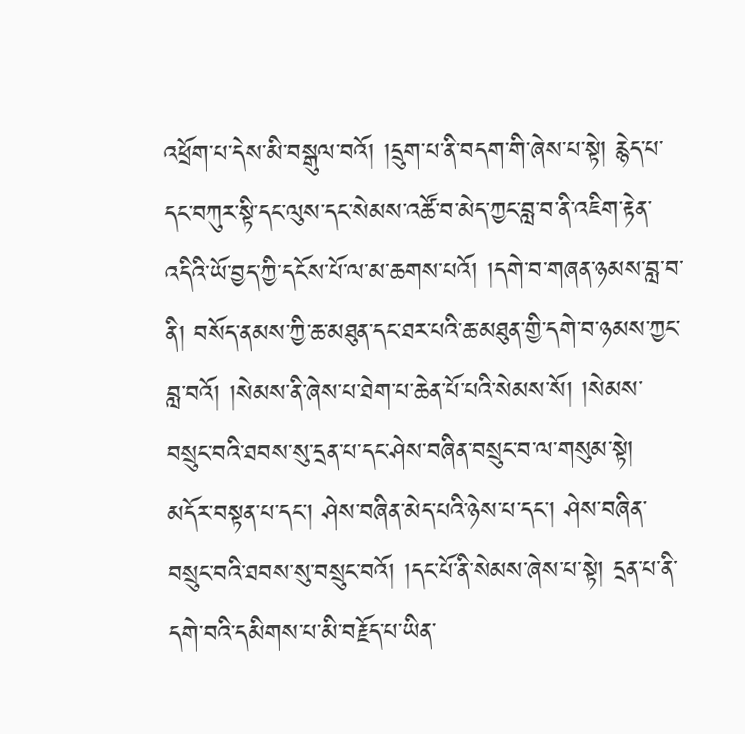འཕྲོག་པ་དེས་མི་བསྒུལ་བའོ། །དྲུག་པ་ནི་བདག་གི་ཞེས་པ་སྟེ། རྙེད་པ་དང་བཀུར་སྟི་དང་ལུས་དང་སེམས་འཚོ་བ་མེད་ཀྱང་བླ་བ་ནི་འཇིག་རྟེན་འདིའི་ཡོ་བྱད་ཀྱི་དངོས་པོ་ལ་མ་ཆགས་པའོ། །དགེ་བ་གཞན་ཉམས་བླ་བ་ནི། བསོད་ནམས་ཀྱི་ཆ་མཐུན་དང་ཐར་པའི་ཆ་མཐུན་གྱི་དགེ་བ་ཉམས་ཀྱང་བླ་བའོ། །སེམས་ནི་ཞེས་པ་ཐེག་པ་ཆེན་པོ་པའི་སེམས་སོ། །སེམས་བསྲུང་བའི་ཐབས་སུ་དྲན་པ་དང་ཤེས་བཞིན་བསྲུང་བ་ལ་གསུམ་སྟེ། མདོར་བསྟན་པ་དང་། ཤེས་བཞིན་མེད་པའི་ཉེས་པ་དང་། ཤེས་བཞིན་བསྲུང་བའི་ཐབས་སུ་བསྲུང་བའོ། །དང་པོ་ནི་སེམས་ཞེས་པ་སྟེ། དྲན་པ་ནི་དགེ་བའི་དམིགས་པ་མི་བརྗོད་པ་ཡིན་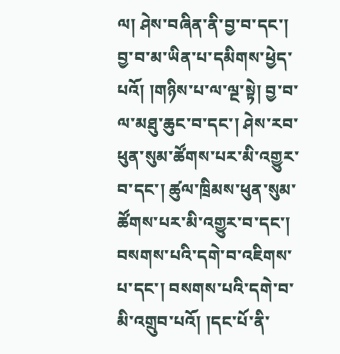ལ། ཤེས་བཞིན་ནི་བྱ་བ་དང་། བྱ་བ་མ་ཡིན་པ་དམིགས་ཕྱེད་པའོ། །གཉིས་པ་ལ་ལྔ་སྟེ། བྱ་བ་ལ་མཐུ་ཆུང་བ་དང་། ཤེས་རབ་ཕུན་སུམ་ཚོགས་པར་མི་འགྱུར་བ་དང་། ཚུལ་ཁྲིམས་ཕུན་སུམ་ཚོགས་པར་མི་འགྱུར་བ་དང་། བསགས་པའི་དགེ་བ་འཇིགས་པ་དང་། བསགས་པའི་དགེ་བ་མི་འགྲུབ་པའོ། །དང་པོ་ནི་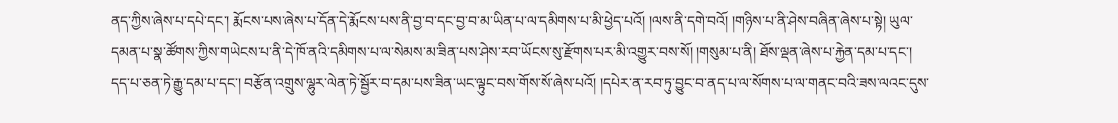ནད་ཀྱིས་ཞེས་པ་དཔེ་དང་། རྨོངས་པས་ཞེས་པ་དོན་དེ་རྨོངས་པས་ནི་བྱ་བ་དང་བྱ་བ་མ་ཡིན་པ་ལ་དམིགས་པ་མི་ཕྱེད་པའོ། །ལས་ནི་དགེ་བའོ། །གཉིས་པ་ནི་ཤེས་བཞིན་ཞེས་པ་སྟེ། ཡུལ་དམན་པ་སྣ་ཚོགས་ཀྱིས་གཡེངས་པ་ནི་དེ་ཁོ་ནའི་དམིགས་པ་ལ་སེམས་མ་ཟིན་པས་ཤེས་རབ་ཡོངས་སུ་རྫོགས་པར་མི་འགྱུར་བས་སོ། །གསུམ་པ་ནི། ཐོས་ལྡན་ཞེས་པ་རྐྱེན་དམ་པ་དང་། དད་པ་ཅན་ཏེ་རྒྱུ་དམ་པ་དང་། བརྩོན་འགྲུས་ལྷུར་ལེན་ཏེ་སྦྱོར་བ་དམ་པས་ཟིན་ཡང་ལྟུང་བས་གོས་སོ་ཞེས་པའོ། །དཔེར་ན་རབ་ཏུ་བྱུང་བ་ནད་པ་ལ་སོགས་པ་ལ་གནང་བའི་ཟས་ལའང་དུས་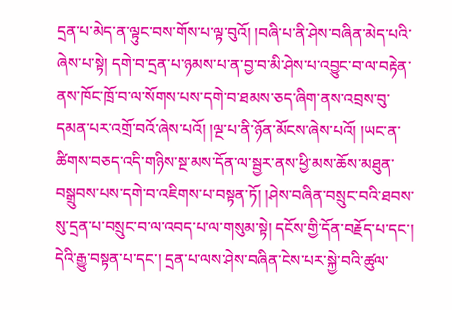དྲན་པ་མེད་ན་ལྟུང་བས་གོས་པ་ལྟ་བུའོ། །བཞི་པ་ནི་ཤེས་བཞིན་མེད་པའི་ཞེས་པ་སྟེ། དགེ་བ་དྲན་པ་ཉམས་པ་ན་བྱ་བ་མི་ཤེས་པ་འབྱུང་བ་ལ་བརྟེན་ནས་ཁོང་ཁྲོ་བ་ལ་སོགས་པས་དགེ་བ་ཐམས་ཅད་ཞིག་ནས་འབྲས་བུ་དམན་པར་འགྲོ་བའོ་ཞེས་པའོ། །ལྔ་པ་ནི་ཉོན་མོངས་ཞེས་པའོ། །ཡང་ན་ཚིགས་བཅད་འདི་གཉིས་སྔ་མས་དོན་ལ་སྦྱར་ནས་ཕྱི་མས་ཆོས་མཐུན་བསྒྲུབས་པས་དགེ་བ་འཇིགས་པ་བསྟན་ཏོ། །ཤེས་བཞིན་བསྲུང་བའི་ཐབས་སུ་དྲན་པ་བསྲུང་བ་ལ་འབད་པ་ལ་གསུམ་སྟེ། དངོས་གྱི་དོན་བརྗོད་པ་དང་། དེའི་རྒྱུ་བསྟན་པ་དང་། དྲན་པ་ལས་ཤེས་བཞིན་ངེས་པར་སྐྱེ་བའི་ཚུལ་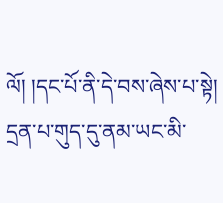ལོ། །དང་པོ་ནི་དེ་བས་ཞེས་པ་སྟེ། དྲན་པ་གུད་དུ་ནམ་ཡང་མི་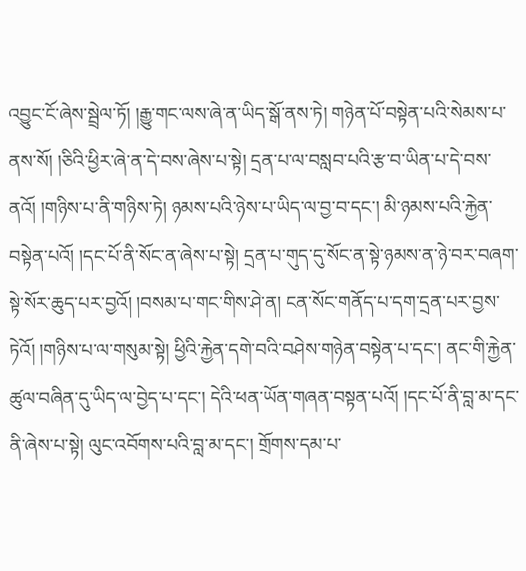འབྱུང་ངོ་ཞེས་སྦྲེལ་ཏོ། །རྒྱུ་གང་ལས་ཞེ་ན་ཡིད་སྒོ་ནས་ཏེ། གཉེན་པོ་བསྟེན་པའི་སེམས་པ་ནས་སོ། །ཅིའི་ཕྱིར་ཞེ་ན་དེ་བས་ཞེས་པ་སྟེ། དྲན་པ་ལ་བསླབ་པའི་རྩ་བ་ཡིན་པ་དེ་བས་ནའོ། །གཉིས་པ་ནི་གཉིས་ཏེ། ཉམས་པའི་ཉེས་པ་ཡིད་ལ་བྱ་བ་དང་། མི་ཉམས་པའི་རྐྱེན་བསྟེན་པའོ། །དང་པོ་ནི་སོང་ན་ཞེས་པ་སྟེ། དྲན་པ་གུད་དུ་སོང་ན་སྟེ་ཉམས་ན་ཉེ་བར་བཞག་སྟེ་སོར་ཆུད་པར་བྱའོ། །བསམ་པ་གང་གིས་ཤེ་ན། ངན་སོང་གནོད་པ་དག་དྲན་པར་བྱས་ཏེའོ། །གཉིས་པ་ལ་གསུམ་སྟེ། ཕྱིའི་རྐྱེན་དགེ་བའི་བཤེས་གཉེན་བསྟེན་པ་དང་། ནང་གི་རྐྱེན་ཚུལ་བཞིན་དུ་ཡིད་ལ་བྱེད་པ་དང་། དེའི་ཕན་ཡོན་གཞན་བསྟན་པའོ། །དང་པོ་ནི་བླ་མ་དང་ནི་ཞེས་པ་སྟེ། ལུང་འབོགས་པའི་བླ་མ་དང་། གྲོགས་དམ་པ་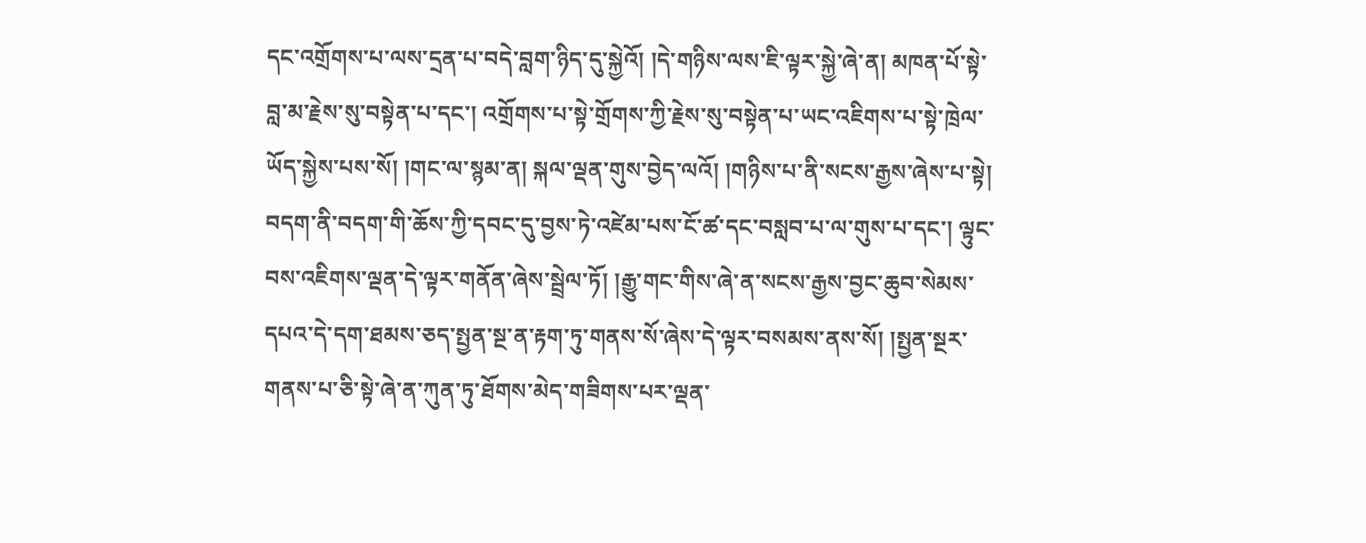དང་འགྲོགས་པ་ལས་དྲན་པ་བདེ་བླག་ཉིད་དུ་སྐྱེའོ། །དེ་གཉིས་ལས་ཇི་ལྟར་སྐྱེ་ཞེ་ན། མཁན་པོ་སྟེ་བླ་མ་རྗེས་སུ་བསྟེན་པ་དང་། འགྲོགས་པ་སྟེ་གྲོགས་ཀྱི་རྗེས་སུ་བསྟེན་པ་ཡང་འཇིགས་པ་སྟེ་ཁྲེལ་ཡོད་སྐྱེས་པས་སོ། །གང་ལ་སྙམ་ན། སྐལ་ལྡན་གུས་བྱེད་ལའོ། །གཉིས་པ་ནི་སངས་རྒྱས་ཞེས་པ་སྟེ། བདག་ནི་བདག་གི་ཆོས་ཀྱི་དབང་དུ་བྱས་ཏེ་འཛེམ་པས་ངོ་ཚ་དང་བསླབ་པ་ལ་གུས་པ་དང་། ལྟུང་བས་འཇིགས་ལྡན་དེ་ལྟར་གནོན་ཞེས་སྦྲེལ་ཏོ། །རྒྱུ་གང་གིས་ཞེ་ན་སངས་རྒྱས་བྱང་ཆུབ་སེམས་དཔའ་དེ་དག་ཐམས་ཅད་སྤྱན་སྔ་ན་རྟག་ཏུ་གནས་སོ་ཞེས་དེ་ལྟར་བསམས་ནས་སོ། །སྤྱན་སྔར་གནས་པ་ཅི་སྟེ་ཞེ་ན་ཀུན་ཏུ་ཐོགས་མེད་གཟིགས་པར་ལྡན་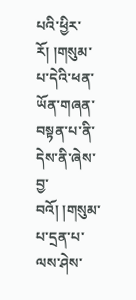པའི་ཕྱིར་རོ། །གསུམ་པ་དེའི་ཕན་ཡོན་གཞན་བསྟན་པ་ནི་དེས་ནི་ཞེས་བྱ་བའོ། །གསུམ་པ་དྲན་པ་ལས་ཤེས་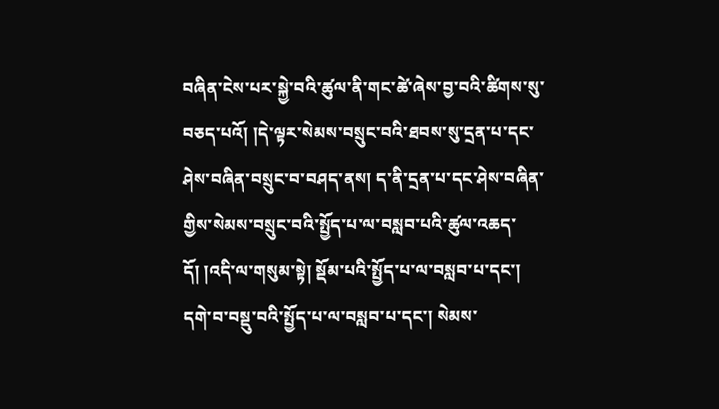བཞིན་ངེས་པར་སྐྱེ་བའི་ཚུལ་ནི་གང་ཚེ་ཞེས་བྱ་བའི་ཚིགས་སུ་བཅད་པའོ། །དེ་ལྟར་སེམས་བསྲུང་བའི་ཐབས་སུ་དྲན་པ་དང་ཤེས་བཞིན་བསྲུང་བ་བཤད་ནས། ད་ནི་དྲན་པ་དང་ཤེས་བཞིན་གྱིས་སེམས་བསྲུང་བའི་སྤྱོད་པ་ལ་བསླབ་པའི་ཚུལ་འཆད་དོ། །འདི་ལ་གསུམ་སྟེ། སྡོམ་པའི་སྤྱོད་པ་ལ་བསླབ་པ་དང་། དགེ་བ་བསྡུ་བའི་སྤྱོད་པ་ལ་བསླབ་པ་དང་། སེམས་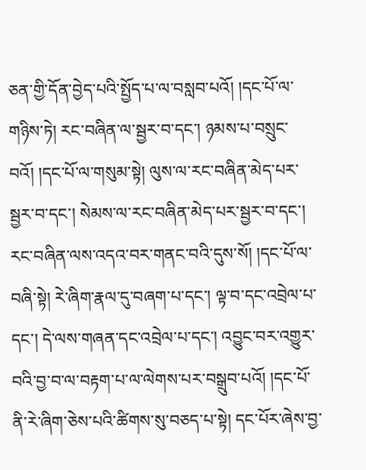ཅན་གྱི་དོན་བྱེད་པའི་སྤྱོད་པ་ལ་བསླབ་པའོ། །དང་པོ་ལ་གཉིས་ཏེ། རང་བཞིན་ལ་སྦྱར་བ་དང་། ཉམས་པ་བསྲུང་བའོ། །དང་པོ་ལ་གསུམ་སྟེ། ལུས་ལ་རང་བཞིན་མེད་པར་སྦྱར་བ་དང་། སེམས་ལ་རང་བཞིན་མེད་པར་སྦྱར་བ་དང་། རང་བཞིན་ལས་འདའ་བར་གནང་བའི་དུས་སོ། །དང་པོ་ལ་བཞི་སྟེ། རེ་ཞིག་རྣལ་དུ་བཞག་པ་དང་། ལྟ་བ་དང་འབྲེལ་པ་དང་། དེ་ལས་གཞན་དང་འབྲེལ་པ་དང་། འབྱུང་བར་འགྱུར་བའི་བྱ་བ་ལ་བརྟག་པ་ལ་ལེགས་པར་བསྒྲུབ་པའོ། །དང་པོ་ནི་རེ་ཞིག་ཅེས་པའི་ཚིགས་སུ་བཅད་པ་སྟེ། དང་པོར་ཞེས་བྱ་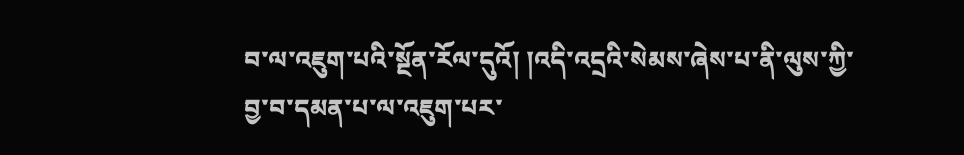བ་ལ་འཇུག་པའི་སྔོན་རོལ་དུའོ། །འདི་འདྲའི་སེམས་ཞེས་པ་ནི་ལུས་ཀྱི་བྱ་བ་དམན་པ་ལ་འཇུག་པར་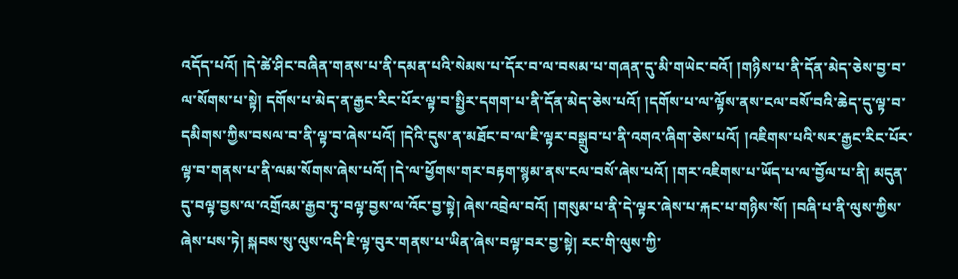འདོད་པའོ། །དེ་ཚེ་ཤིང་བཞིན་གནས་པ་ནི་དམན་པའི་སེམས་པ་དོར་བ་ལ་བསམ་པ་གཞན་དུ་མི་གཡེང་བའོ། །གཉིས་པ་ནི་དོན་མེད་ཅེས་བྱ་བ་ལ་སོགས་པ་སྟེ། དགོས་པ་མེད་ན་རྒྱང་རིང་པོར་ལྟ་བ་སྤྱིར་དགག་པ་ནི་དོན་མེད་ཅེས་པའོ། །དགོས་པ་ལ་ལྟོས་ནས་ངལ་བསོ་བའི་ཆེད་དུ་ལྟ་བ་དམིགས་ཀྱིས་བསལ་བ་ནི་ལྟ་བ་ཞེས་པའོ། །དེའི་དུས་ན་མཐོང་བ་ལ་ཇི་ལྟར་བསྒྲུབ་པ་ནི་འགའ་ཞིག་ཅེས་པའོ། །འཇིགས་པའི་སར་རྒྱང་རིང་པོར་ལྟ་བ་གནས་པ་ནི་ལམ་སོགས་ཞེས་པའོ། །དེ་ལ་ཕྱོགས་གར་བརྟག་སྙམ་ནས་ངལ་བསོ་ཞེས་པའོ། །གར་འཇིགས་པ་ཡོད་པ་ལ་བྱོལ་པ་ནི། མདུན་དུ་བལྟ་བྱས་ལ་འགྲོའམ་རྒྱབ་ཏུ་བལྟ་བྱས་ལ་འོང་བྱ་སྟེ། ཞེས་འབྲེལ་བའོ། །གསུམ་པ་ནི་དེ་ལྟར་ཞེས་པ་རྐང་པ་གཉིས་སོ། །བཞི་པ་ནི་ལུས་ཀྱིས་ཞེས་པས་ཏེ། སྐབས་སུ་ལུས་འདི་ཇི་ལྟ་བུར་གནས་པ་ཡིན་ཞེས་བལྟ་བར་བྱ་སྟེ། རང་གི་ལུས་ཀྱི་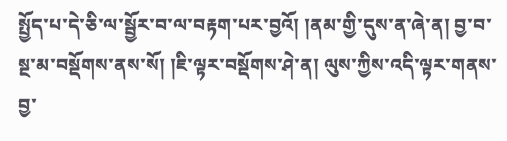སྤྱོད་པ་དེ་ཅི་ལ་སྦྱོར་བ་ལ་བརྟག་པར་བྱའོ། །ནམ་གྱི་དུས་ན་ཞེ་ན། བྱ་བ་སྔ་མ་བསྡོགས་ནས་སོ། །ཇི་ལྟར་བསྡོགས་ཤེ་ན། ལུས་ཀྱིས་འདི་ལྟར་གནས་བྱ་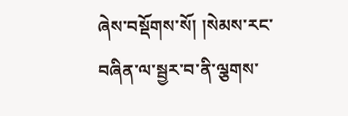ཞེས་བསྡོགས་སོ། །སེམས་རང་བཞིན་ལ་སྦྱར་བ་ནི་ལྕགས་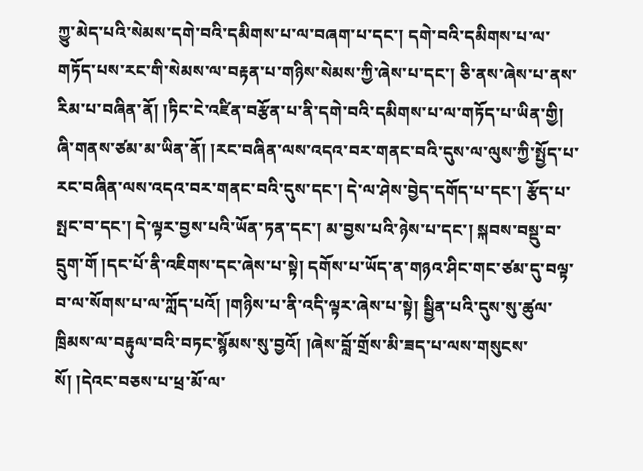ཀྱུ་མེད་པའི་སེམས་དགེ་བའི་དམིགས་པ་ལ་བཞག་པ་དང་། དགེ་བའི་དམིགས་པ་ལ་གཏོད་པས་རང་གི་སེམས་ལ་བརྟན་པ་གཉིས་སེམས་ཀྱི་ཞེས་པ་དང་། ཅི་ནས་ཞེས་པ་ནས་རིམ་པ་བཞིན་ནོ། །ཏིང་ངེ་འཛིན་བརྩོན་པ་ནི་དགེ་བའི་དམིགས་པ་ལ་གཏོད་པ་ཡིན་གྱི། ཞི་གནས་ཙམ་མ་ཡིན་ནོ། །རང་བཞིན་ལས་འདའ་བར་གནང་བའི་དུས་ལ་ལུས་ཀྱི་སྤྱོད་པ་རང་བཞིན་ལས་འདའ་བར་གནང་བའི་དུས་དང་། དེ་ལ་ཤེས་བྱེད་དགོད་པ་དང་། རྩོད་པ་སྤང་བ་དང་། དེ་ལྟར་བྱས་པའི་ཡོན་ཏན་དང་། མ་བྱས་པའི་ཉེས་པ་དང་། སྐབས་བསྡུ་བ་དྲུག་གོ །དང་པོ་ནི་འཇིགས་དང་ཞེས་པ་སྟེ། དགོས་པ་ཡོད་ན་གཉའ་ཤིང་གང་ཙམ་དུ་བལྟ་བ་ལ་སོགས་པ་ལ་ཀློད་པའོ། །གཉིས་པ་ནི་འདི་ལྟར་ཞེས་པ་སྟེ། སྦྱིན་པའི་དུས་སུ་ཚུལ་ཁྲིམས་ལ་བརྟུལ་བའི་བཏང་སྙོམས་སུ་བྱའོ། །ཞེས་བློ་གྲོས་མི་ཟད་པ་ལས་གསུངས་སོ། །དེའང་བཅས་པ་ཕྲ་མོ་ལ་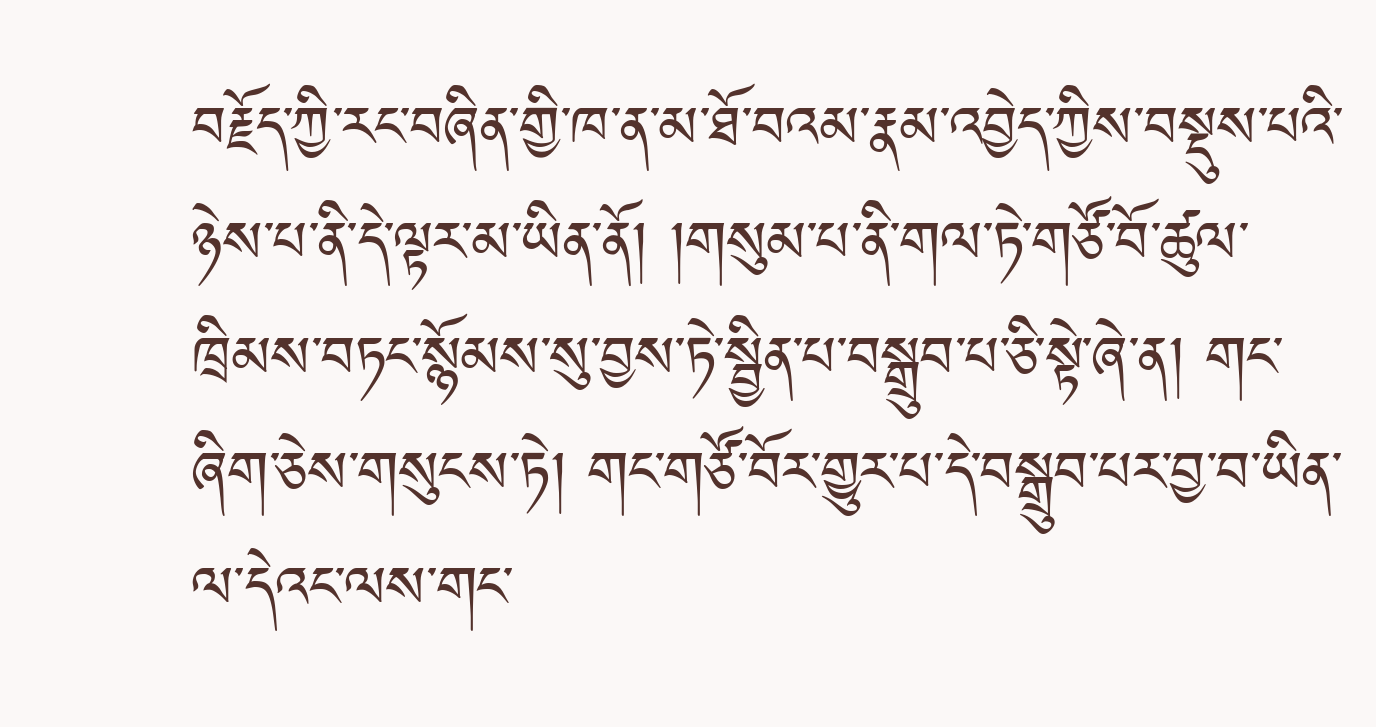བརྗོད་ཀྱི་རང་བཞིན་གྱི་ཁ་ན་མ་ཐོ་བའམ་རྣམ་འབྱེད་ཀྱིས་བསྡུས་པའི་ཉེས་པ་ནི་དེ་ལྟར་མ་ཡིན་ནོ། །གསུམ་པ་ནི་གལ་ཏེ་གཙོ་བོ་ཚུལ་ཁྲིམས་བཏང་སྙོམས་སུ་བྱས་ཏེ་སྦྱིན་པ་བསྒྲུབ་པ་ཅི་སྟེ་ཞེ་ན། གང་ཞིག་ཅེས་གསུངས་ཏེ། གང་གཙོ་བོར་གྱུར་པ་དེ་བསྒྲུབ་པར་བྱ་བ་ཡིན་ལ་དེའང་ལས་གང་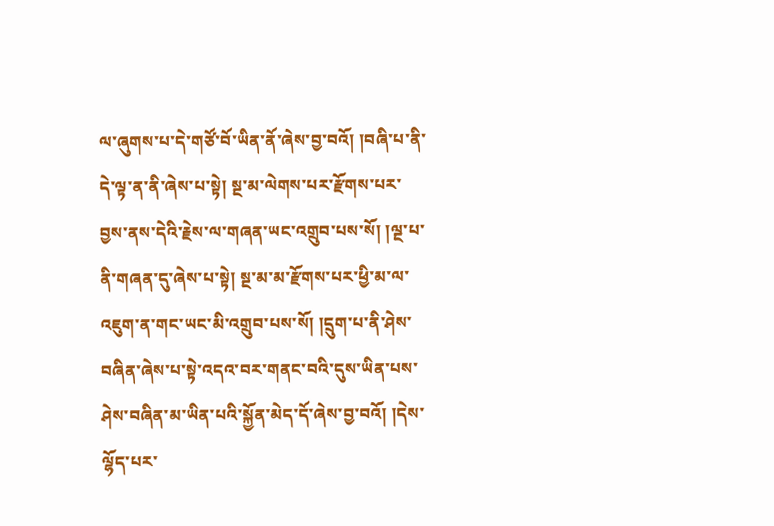ལ་ཞུགས་པ་དེ་གཙོ་བོ་ཡིན་ནོ་ཞེས་བྱ་བའོ། །བཞི་པ་ནི་དེ་ལྟ་ན་ནི་ཞེས་པ་སྟེ། སྔ་མ་ལེགས་པར་རྫོགས་པར་བྱས་ནས་དེའི་རྗེས་ལ་གཞན་ཡང་འགྲུབ་པས་སོ། །ལྔ་པ་ནི་གཞན་དུ་ཞེས་པ་སྟེ། སྔ་མ་མ་རྫོགས་པར་ཕྱི་མ་ལ་འཇུག་ན་གང་ཡང་མི་འགྲུབ་པས་སོ། །དྲུག་པ་ནི་ཤེས་བཞིན་ཞེས་པ་སྟེ་འདའ་བར་གནང་བའི་དུས་ཡིན་པས་ཤེས་བཞིན་མ་ཡིན་པའི་སྐྱོན་མེད་དོ་ཞེས་བྱ་བའོ། །དེས་ལྷོད་པར་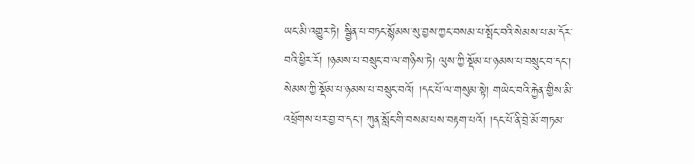ཡང་མི་འགྱུར་ཏེ། སྦྱིན་པ་བཏང་སྙོམས་སུ་བྱས་ཀྱང་བསམ་པ་སྤོང་བའི་སེམས་པ་མ་དོར་བའི་ཕྱིར་རོ། །ཉམས་པ་བསྲུང་བ་ལ་གཉིས་ཏེ། ལུས་ཀྱི་སྡོམ་པ་ཉམས་པ་བསྲུང་བ་དང་། སེམས་ཀྱི་སྡོམ་པ་ཉམས་པ་བསྲུང་བའོ། །དང་པོ་ལ་གསུམ་སྟེ། གཡེང་བའི་རྐྱེན་གྱིས་མི་འཕྲོགས་པར་བྱ་བ་དང་། ཀུན་སློང་གི་བསམ་པས་བརྟག་པའོ། །དང་པོ་ནི་བྲེ་མོ་གཏམ་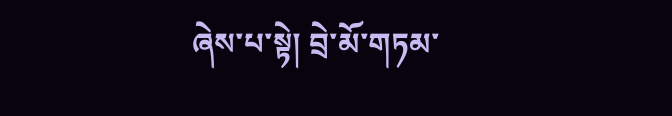ཞེས་པ་སྟེ། བྲེ་མོ་གཏམ་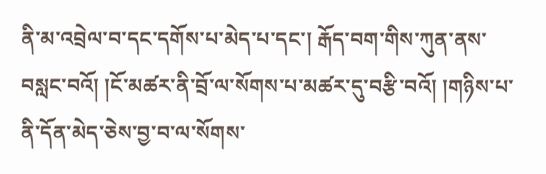ནི་མ་འབྲེལ་བ་དང་དགོས་པ་མེད་པ་དང་། རྒོད་བག་གིས་ཀུན་ནས་བསླང་བའོ། །ངོ་མཚར་ནི་བྲོ་ལ་སོགས་པ་མཚར་དུ་བརྩི་བའོ། །གཉིས་པ་ནི་དོན་མེད་ཅེས་བྱ་བ་ལ་སོགས་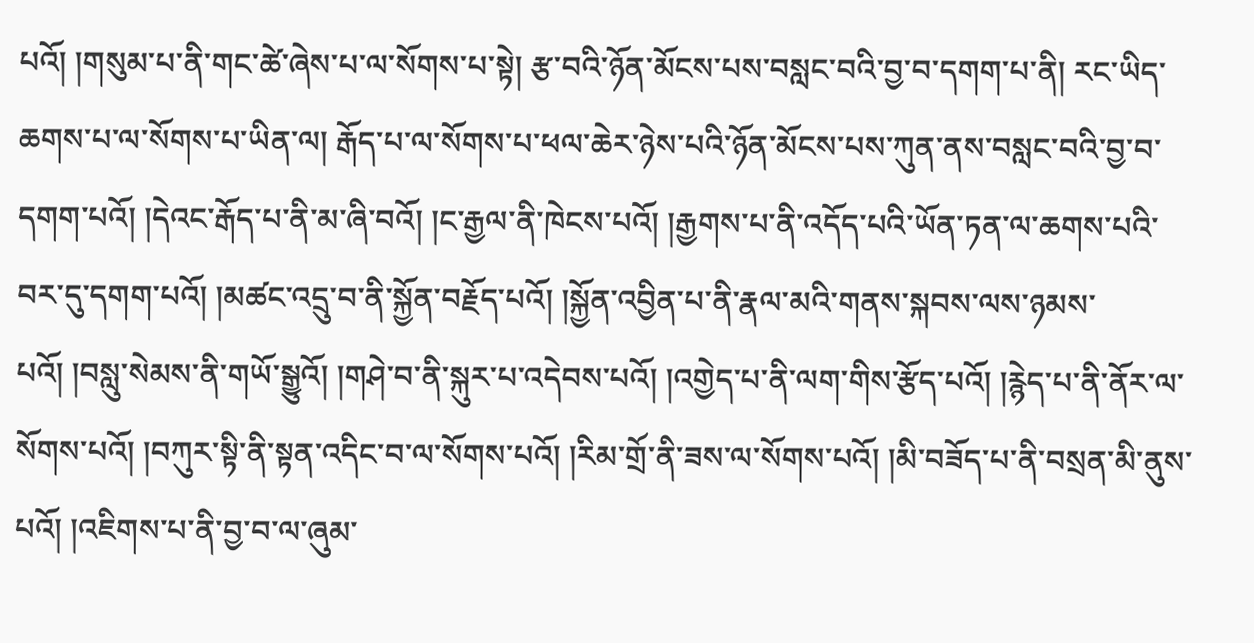པའོ། །གསུམ་པ་ནི་གང་ཚེ་ཞེས་པ་ལ་སོགས་པ་སྟེ། རྩ་བའི་ཉོན་མོངས་པས་བསླང་བའི་བྱ་བ་དགག་པ་ནི། རང་ཡིད་ཆགས་པ་ལ་སོགས་པ་ཡིན་ལ། རྒོད་པ་ལ་སོགས་པ་ཕལ་ཆེར་ཉེས་པའི་ཉོན་མོངས་པས་ཀུན་ནས་བསླང་བའི་བྱ་བ་དགག་པའོ། །དེའང་རྒོད་པ་ནི་མ་ཞི་བའོ། །ང་རྒྱལ་ནི་ཁེངས་པའོ། །རྒྱགས་པ་ནི་འདོད་པའི་ཡོན་ཏན་ལ་ཆགས་པའི་བར་དུ་དགག་པའོ། །མཚང་འདྲུ་བ་ནི་སྐྱོན་བརྗོད་པའོ། །སྐྱོན་འབྱིན་པ་ནི་རྣལ་མའི་གནས་སྐབས་ལས་ཉམས་པའོ། །བསླུ་སེམས་ནི་གཡོ་སྒྱུའོ། །གཤེ་བ་ནི་སྐུར་པ་འདེབས་པའོ། །འགྱེད་པ་ནི་ལག་གིས་རྩོད་པའོ། །རྙེད་པ་ནི་ནོར་ལ་སོགས་པའོ། །བཀུར་སྟི་ནི་སྟན་འདིང་བ་ལ་སོགས་པའོ། །རིམ་གྲོ་ནི་ཟས་ལ་སོགས་པའོ། །མི་བཟོད་པ་ནི་བསྲན་མི་ནུས་པའོ། །འཇིགས་པ་ནི་བྱ་བ་ལ་ཞུམ་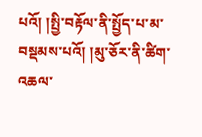པའོ། །སྤྱི་བརྟོལ་ནི་སྤྱོད་པ་མ་བསྡམས་པའོ། །མུ་ཅོར་ནི་ཚིག་འཆལ་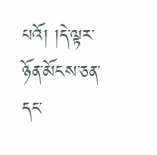པའོ། །དེ་ལྟར་ཉོན་མོངས་ཅན་དང་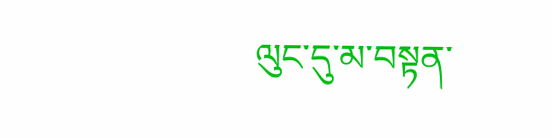ལུང་དུ་མ་བསྟན་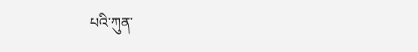པའི་ཀུན་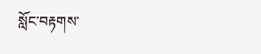སློང་བརྟགས་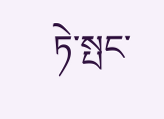ཏེ་སྤང་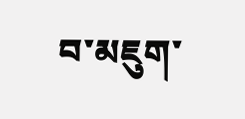བ་མཇུག་